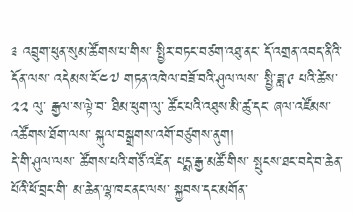༉ འབྲུག་ཕུན་སུམ་ཚོགས་པ་གིས་ སྤྱིར་བཏང་བཙག་འཐུ་ནང་ དོ་འགྲན་འབད་ནིའི་དོན་ལས་ འདེམས་ངོ་༤༧ གཏན་འཁེལ་བཟོ་བའི་ཤུལ་ལས་ སྤྱི་ཟླ་༩ པའི་ཚེས་༢༢ ལུ་ རྒྱལ་ས་ལྟེ་བ་ ཐིམ་ཕུག་ལུ་ ཚོང་པའི་འཐུས་མི་ཚུ་དང་ ཞལ་འཛོམས་འཚོགས་ཐོག་ལས་ སྐུལ་བསྒྲགས་འགོ་བཙུགས་ནུག།
དེ་གི་ཤུལ་ལས་ ཚོགས་པའི་གཙོ་འཛིན་ པདྨ་རྒྱ་མཚོ་གིས་ སྤུངས་ཐང་བདེ་བ་ཆེན་པོའི་ཕོ་བྲང་གི་ མ་ཆེན་ལྷ་ཁང་ནང་ལས་ སྐྱབས་དང་མགོན་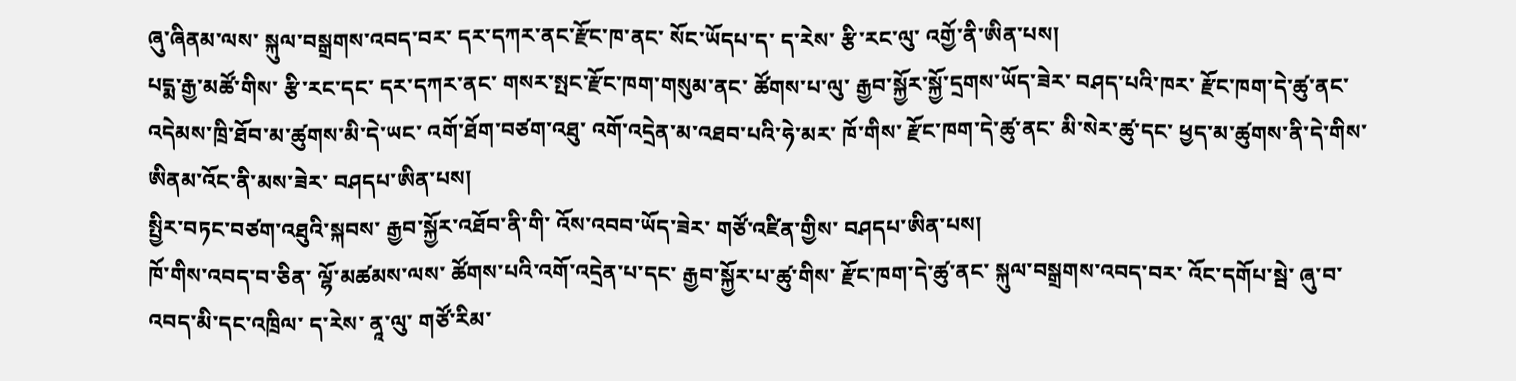ཞུ་ཞིནམ་ལས་ སྐུལ་བསྒྲགས་འབད་བར་ དར་དཀར་ནང་རྫོང་ཁ་ནང་ སོང་ཡོདཔ་ད་ ད་རེས་ རྩི་རང་ལུ་ འགྱོ་ནི་ཨིན་པས།
པདྨ་རྒྱ་མཚོ་གིས་ རྩི་རང་དང་ དར་དཀར་ནང་ གསར་སྤང་རྫོང་ཁག་གསུམ་ནང་ ཚོགས་པ་ལུ་ རྒྱབ་སྐྱོར་སྐྱོ་དྲགས་ཡོད་ཟེར་ བཤད་པའི་ཁར་ རྫོང་ཁག་དེ་ཚུ་ནང་ འདེམས་ཁྲི་ཐོབ་མ་ཚུགས་མི་དེ་ཡང་ འགོ་ཐོག་བཙག་འཐུ་ འགོ་འདྲེན་མ་འཐབ་པའི་ཧེ་མར་ ཁོ་གིས་ རྫོང་ཁག་དེ་ཚུ་ནང་ མི་སེར་ཚུ་དང་ ཕྱད་མ་ཚུགས་ནི་དེ་གིས་ ཨིནམ་འོང་ནི་མས་ཟེར་ བཤདཔ་ཨིན་པས།
སྤྱིར་བཏང་བཙག་འཐུའི་སྐབས་ རྒྱབ་སྐྱོར་འཐོབ་ནི་གི་ འོས་འབབ་ཡོད་ཟེར་ གཙོ་འཛིན་གྱིས་ བཤདཔ་ཨིན་པས།
ཁོ་གིས་འབད་བ་ཅིན་ ལྷོ་མཚམས་ལས་ ཚོགས་པའི་འགོ་འདྲེན་པ་དང་ རྒྱབ་སྐྱོར་པ་ཚུ་གིས་ རྫོང་ཁག་དེ་ཚུ་ནང་ སྐུལ་བསྒྲགས་འབད་བར་ འོང་དགོཔ་སྦེ་ ཞུ་བ་འབད་མི་དང་འཁྲིལ་ ད་རེས་ ནཱ་ལུ་ གཙོ་རིམ་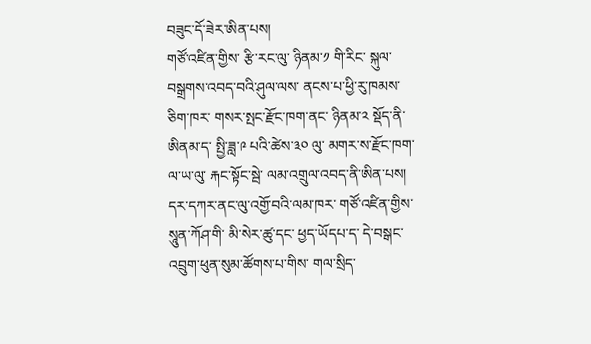བཟུང་དོ་ཟེར་ཨིན་པས།
གཙོ་འཛིན་གྱིས་ རྩི་རང་ལུ་ ཉིནམ་༡ གི་རིང་ སྐུལ་བསྒྲགས་འབད་བའི་ཤུལ་ལས་ ནངས་པ་ཕྱི་རུ་ཁམས་ཅིག་ཁར་ གསར་སྤང་རྫོང་ཁག་ནང་ ཉིནམ་༢ སྡོད་ནི་ཨིནམ་ད་ སྤྱི་ཟླ་༩ པའི་ཚེས་༣༠ ལུ་ མགར་ས་རྫོང་ཁག་ ལ་ཡ་ལུ་ རྐང་སྟོང་སྦེ་ ལམ་འགྲུལ་འབད་ནི་ཨིན་པས།
དར་དཀར་ནང་ལུ་འགྱོ་བའི་ལམ་ཁར་ གཙོ་འཛིན་གྱིས་ སཱུན་ཀོཤ་གི་ མི་སེར་ཚུ་དང་ ཕྱད་ཡོདཔ་ད་ དེ་བསྒང་ འབྲུག་ཕུན་སུམ་ཚོགས་པ་གིས་ གལ་སྲིད་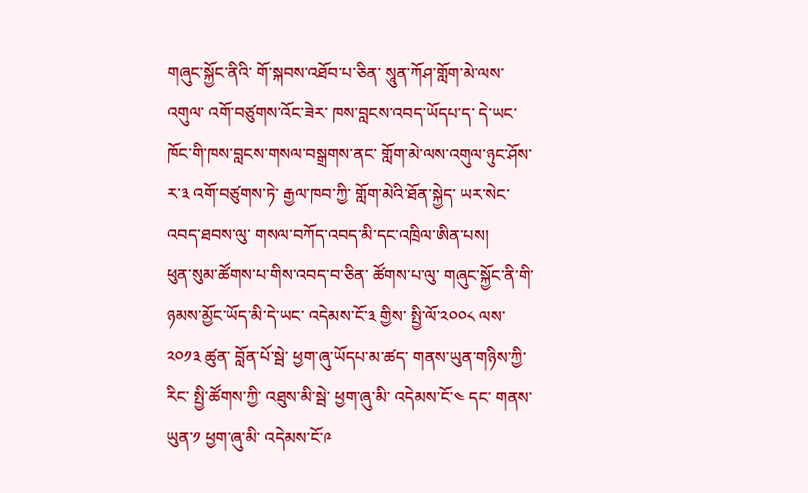གཞུང་སྐྱོང་ནིའི་ གོ་སྐབས་འཐོབ་པ་ཅིན་ སཱུན་ཀོཤ་གློག་མེ་ལས་འགུལ་ འགོ་བཙུགས་འོང་ཟེར་ ཁས་བླངས་འབད་ཡོདཔ་ད་ དེ་ཡང་ ཁོང་གི་ཁས་བླངས་གསལ་བསྒྲགས་ནང་ གློག་མེ་ལས་འགུལ་ཉུང་ཤོས་ར་༣ འགོ་བཙུགས་ཏེ་ རྒྱལ་ཁབ་ཀྱི་ གློག་མེའི་ཐོན་སྐྱེད་ ཡར་སེང་འབད་ཐབས་ལུ་ གསལ་བཀོད་འབད་མི་དང་འཁྲིལ་ཨིན་པས།
ཕུན་སུམ་ཚོགས་པ་གིས་འབད་བ་ཅིན་ ཚོགས་པ་ལུ་ གཞུང་སྐྱོང་ནི་གི་ ཉམས་མྱོང་ཡོད་མི་དེ་ཡང་ འདེམས་ངོ་༣ གྱིས་ སྤྱི་ལོ་༢༠༠༨ ལས་༢༠༡༣ ཚུན་ བློན་པོ་སྦེ་ ཕྱག་ཞུ་ཡོདཔ་མ་ཚད་ གནས་ཡུན་གཉིས་ཀྱི་རིང་ སྤྱི་ཚོགས་ཀྱི་ འཐུས་མི་སྦེ་ ཕྱག་ཞུ་མི་ འདེམས་ངོ་༤ དང་ གནས་ཡུན་༡ ཕྱག་ཞུ་མི་ འདེམས་ངོ་༩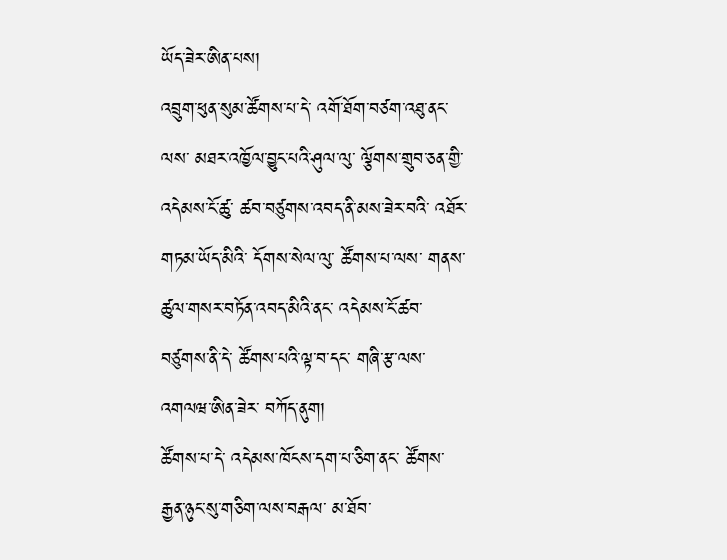ཡོད་ཟེར་ཨིན་པས།
འབྲུག་ཕུན་སུམ་ཚོགས་པ་དེ་ འགོ་ཐོག་བཙག་འཐུ་ནང་ལས་ མཐར་འཁྱོལ་བྱུང་པའི་ཤུལ་ལུ་ ལྕོགས་གྲུབ་ཅན་གྱི་ འདེམས་ངོ་ཚུ་ ཚབ་བཙུགས་འབད་ནི་མས་ཟེར་བའི་ འཐོར་གཏམ་ཡོད་མིའི་ དོགས་སེལ་ལུ་ ཚོགས་པ་ལས་ གནས་ཚུལ་གསར་བཏོན་འབད་མིའི་ནང་ འདེམས་ངོ་ཚབ་བཙུགས་ནི་དེ་ ཚོགས་པའི་ལྟ་བ་དང་ གཞི་རྩ་ལས་འགལཝ་ཨིན་ཟེར་ བཀོད་ནུག།
ཚོགས་པ་དེ་ འདེམས་ཁོངས་དག་པ་ཅིག་ནང་ ཚོགས་རྒྱན་ཉུང་སུ་གཅིག་ལས་བརྒལ་ མ་ཐོབ་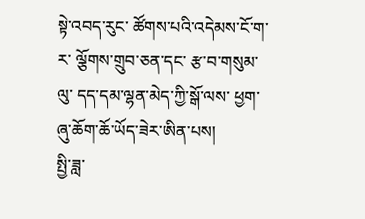སྟེ་འབད་རུང་ ཚོགས་པའི་འདེམས་ངོ་ག་ར་ ལྕོགས་གྲུབ་ཅན་དང་ རྩ་བ་གསུམ་ལུ་ དད་དམ་ལྷན་མེད་ཀྱི་སྒོ་ལས་ ཕྱག་ཞུ་ཆོག་ཆོ་ཡོད་ཟེར་ཨིན་པས།
སྤྱི་ཟླ་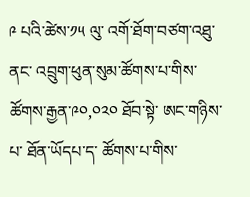༩ པའི་ཚེས་༡༥ ལུ་ འགོ་ཐོག་བཙག་འཐུ་ནང་ འབྲུག་ཕུན་སུམ་ཚོགས་པ་གིས་ ཚོགས་རྒྱན་༩༠,༠༢༠ ཐོབ་སྟེ་ ཨང་གཉིས་པ་ ཐོན་ཡོདཔ་ད་ ཚོགས་པ་གིས་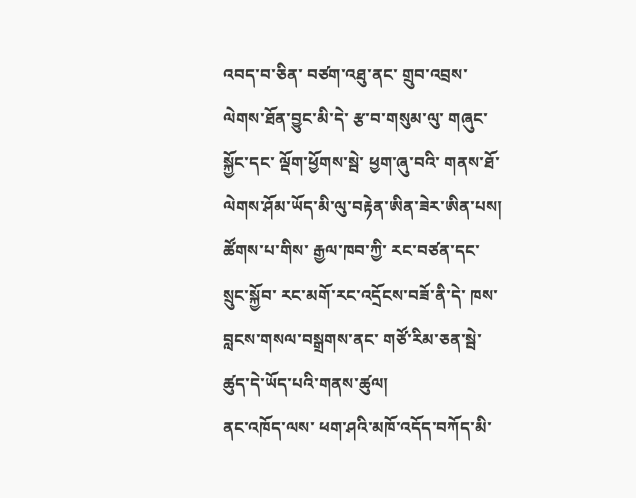འབད་བ་ཅིན་ བཙག་འཐུ་ནང་ གྲུབ་འབྲས་ལེགས་ཐོན་བྱུང་མི་དེ་ རྩ་བ་གསུམ་ལུ་ གཞུང་སྐྱོང་དང་ ལྡོག་ཕྱོགས་སྦེ་ ཕྱག་ཞུ་བའི་ གནས་ཐོ་ལེགས་ཤོམ་ཡོད་མི་ལུ་བརྟེན་ཨིན་ཟེར་ཨིན་པས།
ཚོགས་པ་གིས་ རྒྱལ་ཁབ་ཀྱི་ རང་བཙན་དང་ སྲུང་སྐྱོབ་ རང་མགོ་རང་འདྲོངས་བཟོ་ནི་དེ་ ཁས་བླངས་གསལ་བསྒྲགས་ནང་ གཙོ་རིམ་ཅན་སྦེ་ ཚུད་དེ་ཡོད་པའི་གནས་ཚུལ།
ནང་འཁོད་ལས་ ཕག་ཤའི་མཁོ་འདོད་བཀོད་མི་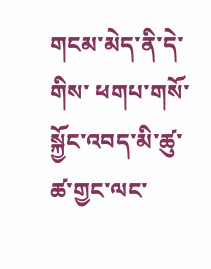གངམ་མེད་ནི་དེ་གིས་ ཕགཔ་གསོ་སྐྱོང་འབད་མི་ཚུ་ ཚ་གྱང་ལང་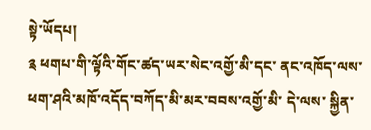སྟེ་ཡོདཔ།
༉ ཕགཔ་གི་ལྟོའི་གོང་ཚད་ཡར་སེང་འགྱོ་མི་དང་ ནང་འཁོད་ལས་ ཕག་ཤའི་མཁོ་འདོད་བཀོད་མི་མར་བབས་འགྱོ་མི་ དེ་ལས་ སྐྱིན་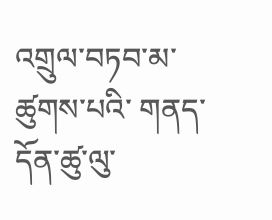འགྲུལ་བཏབ་མ་ཚུགས་པའི་ གནད་དོན་ཚུ་ལུ་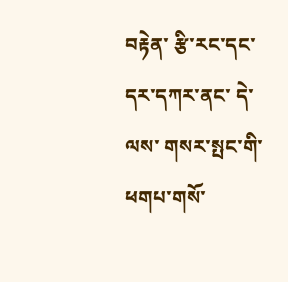བརྟེན་ རྩི་རང་དང་ དར་དཀར་ནང་ དེ་ལས་ གསར་སྤང་གི་ ཕགཔ་གསོ་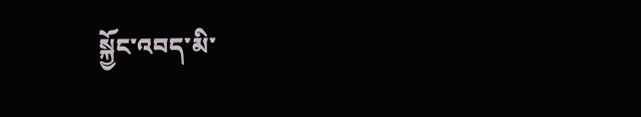སྐྱོང་འབད་མི་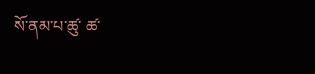སོ་ནམ་པ་ཚུ་ ཚ་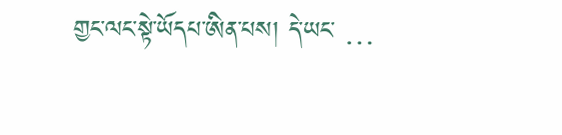གྱང་ལང་སྟེ་ཡོདཔ་ཨིན་པས། དེ་ཡང་ …